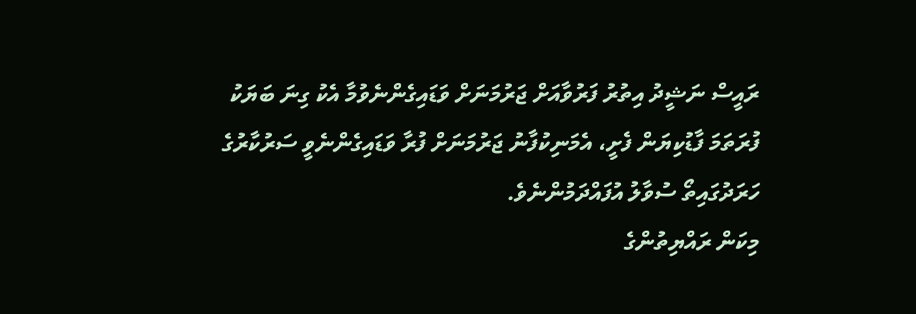ރައީސް ނަޝީދު އިތުރު ފަރުވާއަށް ޖަރުމަނަށް ވަޑައިގެންނެވުމާ އެކު ގިނަ ބަޔަކު ފުރަތަމަ ފާޑުކިޔަން ފެށީ، އެމަނިކުފާނު ޖަރުމަނަށް ފުރާ ވަޑައިގެންނެވީ ސަރުކާރުގެ ހަރަދުގައިތޯ ސުވާލު އުފައްދަމުންނެވެ.
މިކަން ރައްޔިތުންގެ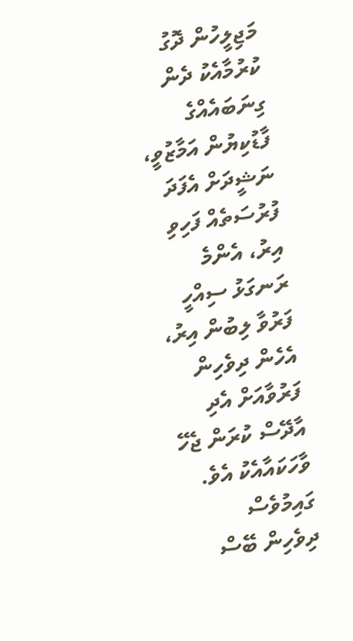މަޖިލީހުން ދޮގު ކުރުމާއެކު ދެން ގިނަބައެއްގެ ފާޑުކިޔުން އަމާޒުވީ، ނަޝީދަށް އެފަދަ ފުރުސަތެއް ފަހިވި އިރު، އެންމެ ރަނގަޅު ސިއްހީ ފަރުވާ ލިބުން އިރު، އެހެން ދިވެހިން ފަރުވާއަށް އެދި އާދޭސް ކުރަން ޖެހޭ ވާހަކައާއެކު އެވެ.
ގައިމުވެސް ދިވެހިން ބޭސް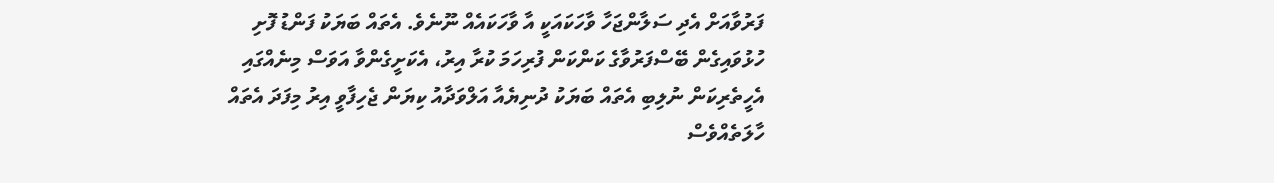ފަރުވާއަށް އެދި ސަލާންޖަހާ ވާހަކައަކީ އާ ވާހަކައެއް ނޫނެވެ. އެތައް ބަޔަކު ފަންޑު ފޮށި ހުޅުވައިގެން ބޭސްފަރުވާގެ ކަންކަން ފުރިހަމަ ކުރާ އިރު، އެކަށީގެންވާ އަވަސް މިނެއްގައި އެހީތެރިކަން ނުލިބި އެތައް ބަޔަކު ދުނިޔެއާ އަލްވަދާއު ކިޔަން ޖެހިފާވީ އިރު މިފަދަ އެތައް ހާލަތެއްވެސް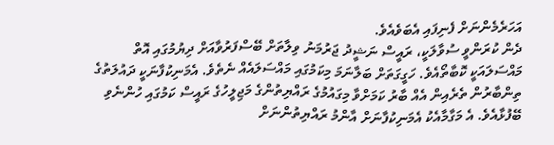އަހަރެމެންނަށް ފެނިފައި އެބަވެއެވެ.
ދެން ކުރަންވީ ސުވާލަކީ، ރައީސް ނަޝީދު ޖަރުމަނު ވިލާތަށް ބޭސްފަރުވާއަށް ދިޔުމުގައި އޮތް މައްސަލައަކީ ކޮބާތޯއެވެ. ހަގީގަތަށް ބަލާނަމަ މިކަމުގައި މައްސަލައެއް ނެތެވެ. އެމަނިކުފާނަކީ ދައުލަތުގެ ތިންބާރުން ތެރެއިން އެއް ބާރު ކަމަށްވާ މިގައުމުގެ ރައްޔިތުންގެ މަޖިލީހުގެ ރައީސް ކަމުގައި ހުންނެވި ބޭފުޅާއެވެ. އެ މަގާމާއެކު އެމަނިކުފާނަށް އާންމު ރައްޔިތުންނަށް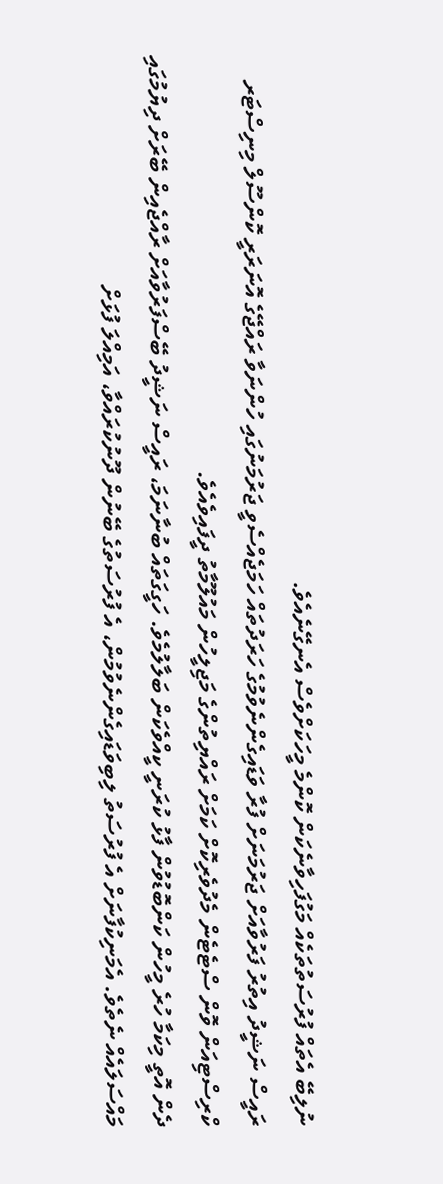ނުލިބޭ އެތައް ފުރުސަތުތަކެއް މަގުފަހިވާނެކަން ކޮންމެ މީހަކަށްވެސް އެނގޭނެއެވެ.
ރައީސް ނަޝީދު އިތުރު ފަރުވާއަށް ޖަރުމަނަށް ފުރާ ވަޑައިގެންނެވުމުގެ ހަރަދުތައް ހަމަޖެއްސެވީ ޖަރުމަނުގައި ހުންނަވާ ރައްޖޭގެ އޮނަރަރީ ކޮންސޫލް މިނިސްޓަރ ކްރިސްޓިއަން ވޮން ސްޓެޓެން މެދުވެރިކޮށް ކަމަށް ރައްޔިތުންގެ މަޖިލީހުން މައުލޫމާތު ދީފައިވެއެވެ.
ދެން އޮތީ މިކަމާ ހުރެ މީހުން ކަންބޮޑުވުން ފާޅު ކުރަނީ ކީއްވެކަން ބަލާލުމެވެ. ހަގީގަތައް ބުނާނަމަ، ރައީސް ނަޝީދު ބޭސްފަރުވާއަށް ރާއްޖެއިން ބޭރަށް ދިޔުމުގައި މައްސަލައެއް ނެތެވެ. އެމަނިކުފާނަށް އެ ފުރުސަތު ލިބިވަޑައިގެންނެވުމުން، އެ ފުރުސަތުގެ ބޭނުން ދޫނުކުރައްވާ، އަމިއްލަ ފުޅަށް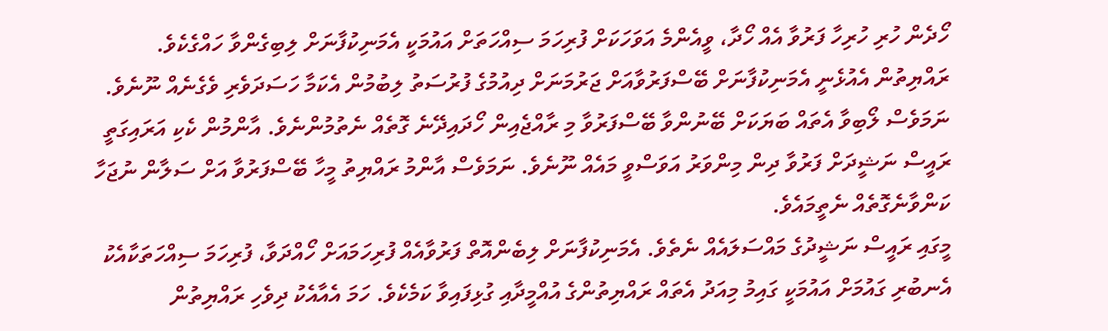ހޯދެން ހުރި ހުރިހާ ފަރުވާ އެއް ހޯދާ، ވީއެންމެ އަވަހަކަށް ފުރިހަމަ ސިއްހަތަށް އައުމަކީ އެމަނިކުފާނަށް ލިބިގެންވާ ހައްގެކެވެ.
ރައްޔިތުން އެއުޅެނީ އެމަނިކުފާނަށް ބޭސްފަރުވާއަށް ޖަރުމަނަށް ދިއުމުގެ ފުރުސަތު ލިބުމުން އެކަމާ ހަސަދަވެރި ވެގެނެއް ނޫނެވެ. ނަމަވެސް ލޯބިވާ އެތައް ބަޔަކަށް ބޭނުންވާ ބޭސްފަރުވާ މި ރާއްޖެއިން ހޯދައިދޭނެ ގޮތެއް ނެތުމުންނެވެ. އާންމުން ކެކި އަރައިގަތީ ރައީސް ނަޝީދަށް ފަރުވާ ދިން މިންވަރު އަވަސްވީ މައެއް ނޫނެވެ. ނަމަވެސް އާންމު ރައްޔިތު މީހާ ބޭސްފަރުވާ އަށް ސަލާން ނުޖަހާ ކަންވާނެގޮތެއް ނެތީމައެވެ.
މީގައި ރައީސް ނަޝީދުގެ މައްސަލައެއް ނެތެވެ. އެމަނިކުފާނަށް ލިބެންއޮތް ފަރުވާއެއް ފުރިހަމައަށް ހޯއްދަވާ، ފުރިހަމަ ސިއްހަތަކާއެކު އެނބުރި ގައުމަށް އައުމަކީ ގައިމު މިއަދު އެތައް ރައްޔިތުންގެ އުއްމީދާއި ގުޅިފައިވާ ކަމެކެވެ. ހަމަ އެއާއެކު ދިވެހި ރައްޔިތުން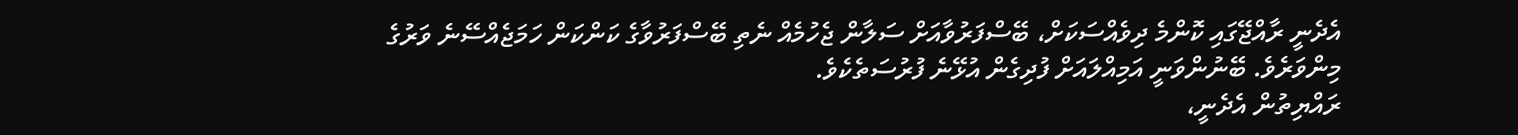އެދެނީ ރާއްޖޭގައި ކޮންމެ ދިވެއްސަކަށް، ބޭސްފަރުވާއަށް ސަލާން ޖެހުމެއް ނެތި ބޭސްފަރުވާގެ ކަންކަން ހަމަޖެއްސޭނެ ވަރުގެ މިންވަރެވެ. ބޭނުންވަނީ އަމިއްލައަށް ފުދިގެން އުޅޭނެ ފުރުސަތެކެވެ.
ރައްޔިތުން އެދެނީ،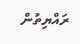ރައްޔިތުން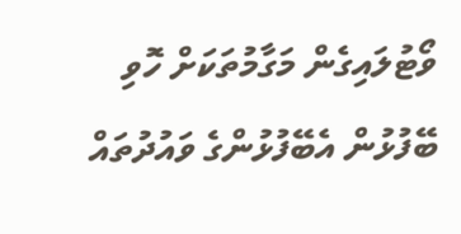ވޯޓުލައިގެން މަގާމުތަކަށް ހޮވި ބޭފުޅުން އެބޭފުޅުންގެ ވައުދުތައް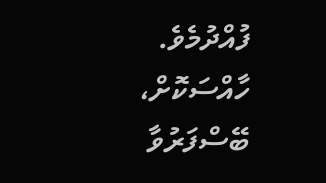ފުއްދުމެވެ. ހާއްސަކޮށް، ބޭސްފަރުވާ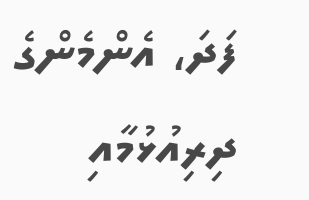ފަދަ، އެންމެންގެ ދިރިއުޅުމާއި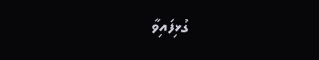ގުޅިފައިވާ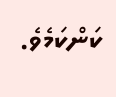ކަންކަމެވެ.